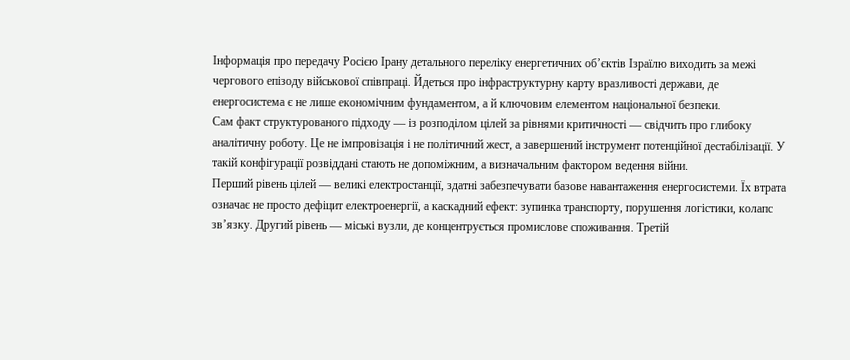Інформація про передачу Росією Ірану детального переліку енергетичних об’єктів Ізраїлю виходить за межі чергового епізоду військової співпраці. Йдеться про інфраструктурну карту вразливості держави, де енергосистема є не лише економічним фундаментом, а й ключовим елементом національної безпеки.
Сам факт структурованого підходу — із розподілом цілей за рівнями критичності — свідчить про глибоку аналітичну роботу. Це не імпровізація і не політичний жест, а завершений інструмент потенційної дестабілізації. У такій конфігурації розвіддані стають не допоміжним, а визначальним фактором ведення війни.
Перший рівень цілей — великі електростанції, здатні забезпечувати базове навантаження енергосистеми. Їх втрата означає не просто дефіцит електроенергії, а каскадний ефект: зупинка транспорту, порушення логістики, колапс зв’язку. Другий рівень — міські вузли, де концентрується промислове споживання. Третій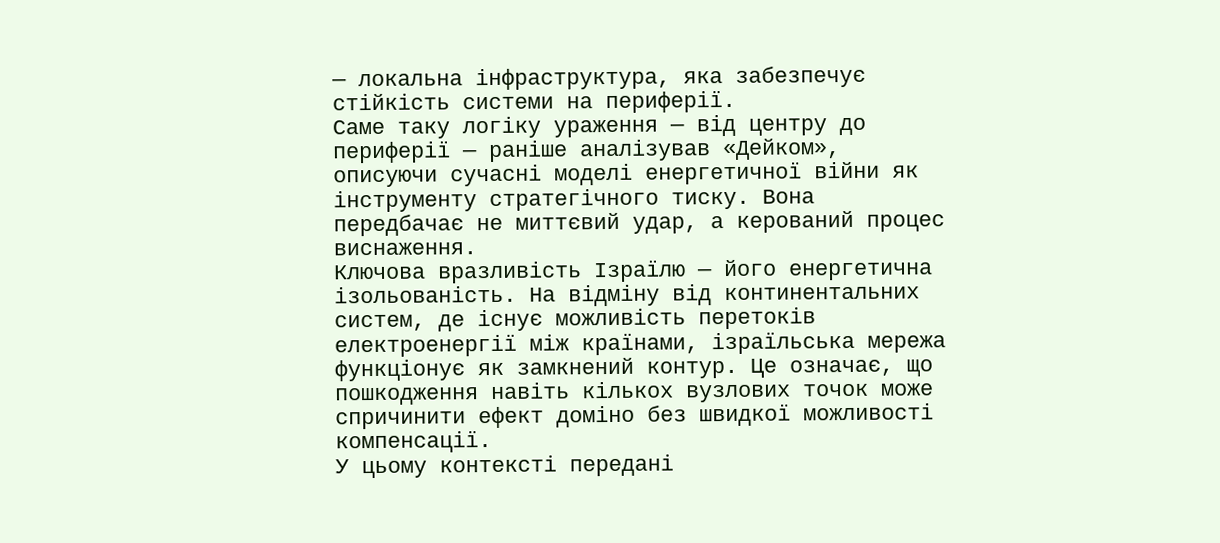— локальна інфраструктура, яка забезпечує стійкість системи на периферії.
Саме таку логіку ураження — від центру до периферії — раніше аналізував «Дейком», описуючи сучасні моделі енергетичної війни як інструменту стратегічного тиску. Вона передбачає не миттєвий удар, а керований процес виснаження.
Ключова вразливість Ізраїлю — його енергетична ізольованість. На відміну від континентальних систем, де існує можливість перетоків електроенергії між країнами, ізраїльська мережа функціонує як замкнений контур. Це означає, що пошкодження навіть кількох вузлових точок може спричинити ефект доміно без швидкої можливості компенсації.
У цьому контексті передані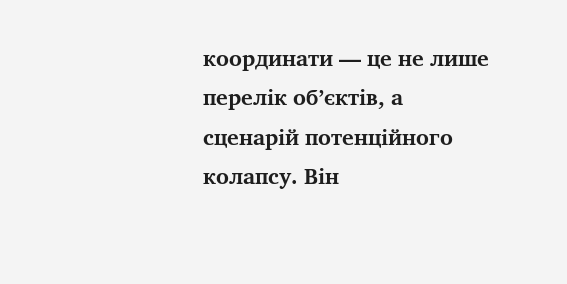координати — це не лише перелік об’єктів, а сценарій потенційного колапсу. Він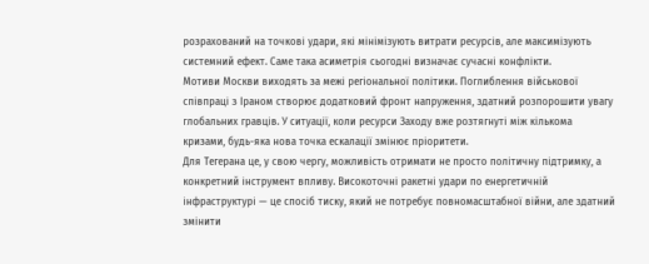розрахований на точкові удари, які мінімізують витрати ресурсів, але максимізують системний ефект. Саме така асиметрія сьогодні визначає сучасні конфлікти.
Мотиви Москви виходять за межі регіональної політики. Поглиблення військової співпраці з Іраном створює додатковий фронт напруження, здатний розпорошити увагу глобальних гравців. У ситуації, коли ресурси Заходу вже розтягнуті між кількома кризами, будь-яка нова точка ескалації змінює пріоритети.
Для Тегерана це, у свою чергу, можливість отримати не просто політичну підтримку, а конкретний інструмент впливу. Високоточні ракетні удари по енергетичній інфраструктурі — це спосіб тиску, який не потребує повномасштабної війни, але здатний змінити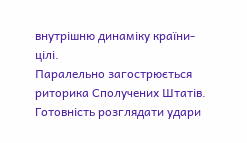внутрішню динаміку країни-цілі.
Паралельно загострюється риторика Сполучених Штатів. Готовність розглядати удари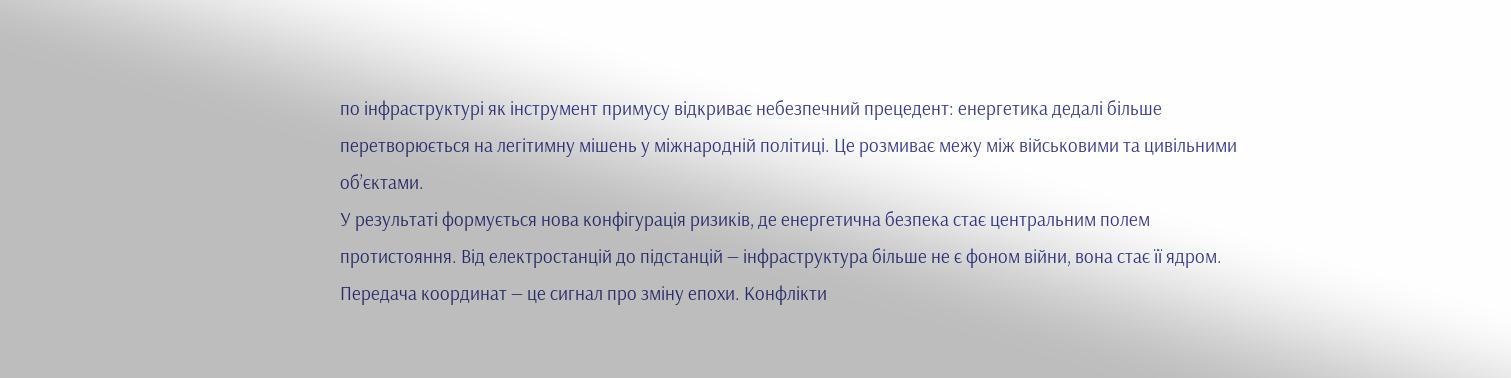по інфраструктурі як інструмент примусу відкриває небезпечний прецедент: енергетика дедалі більше перетворюється на легітимну мішень у міжнародній політиці. Це розмиває межу між військовими та цивільними об’єктами.
У результаті формується нова конфігурація ризиків, де енергетична безпека стає центральним полем протистояння. Від електростанцій до підстанцій — інфраструктура більше не є фоном війни, вона стає її ядром.
Передача координат — це сигнал про зміну епохи. Конфлікти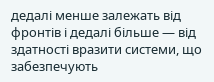дедалі менше залежать від фронтів і дедалі більше — від здатності вразити системи, що забезпечують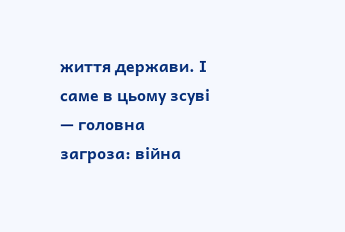життя держави. І саме в цьому зсуві — головна загроза: війна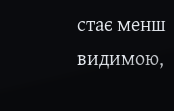стає менш видимою,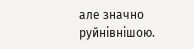але значно руйнівнішою.